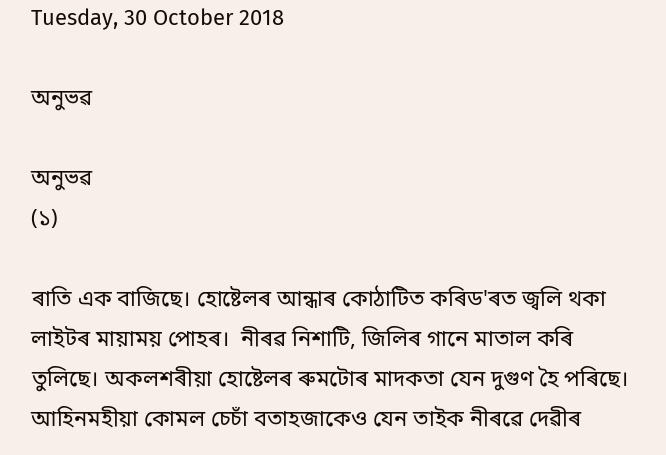Tuesday, 30 October 2018

অনুভৱ

অনুভৱ
(১)

ৰাতি এক বাজিছে। হোষ্টেলৰ আন্ধাৰ কোঠাটিত কৰিড'ৰত জ্বলি থকা লাইটৰ মায়াময় পোহৰ।  নীৰৱ নিশাটি, জিলিৰ গানে মাতাল কৰি তুলিছে। অকলশৰীয়া হোষ্টেলৰ ৰুমটোৰ মাদকতা যেন দুগুণ হৈ পৰিছে। আহিনমহীয়া কোমল চেচাঁ বতাহজাকেও যেন তাইক নীৰৱে দেৱীৰ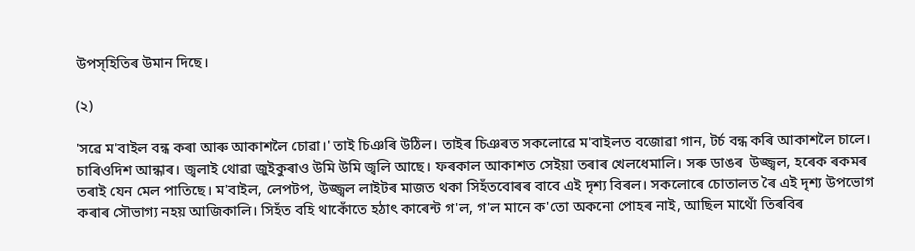উপস্হিতিৰ উমান দিছে।

(২)

'সৱে ম'বাইল বন্ধ কৰা আৰু আকাশলৈ চোৱা।' তাই চিঞৰি উঠিল। তাইৰ চিঞৰত সকলোৱে ম'বাইলত বজোৱা গান, টৰ্চ বন্ধ কৰি আকাশলৈ চালে। চাৰিওদিশ আন্ধাৰ। জ্বলাই থোৱা জুইকুৰাও উমি উমি জ্বলি আছে। ফৰকাল আকাশত সেইয়া তৰাৰ খেলধেমালি। সৰু ডাঙৰ  উজ্জ্বল, হৰেক ৰকমৰ তৰাই যেন মেল পাতিছে। ম'বাইল, লেপটপ, উজ্জ্বল লাইটৰ মাজত থকা সিহঁতবোৰৰ বাবে এই দৃশ্য বিৰল। সকলোৰে চোতালত ৰৈ এই দৃশ্য উপভোগ কৰাৰ সৌভাগ্য নহয় আজিকালি। সিহঁত বহি থাকোঁতে হঠাৎ কাৰেন্ট গ'ল, গ'ল মানে ক'তো অকনো পোহৰ নাই, আছিল মাথোঁ তিৰবিৰ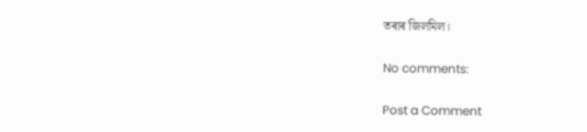তৰাৰ জিলমিল।

No comments:

Post a Comment